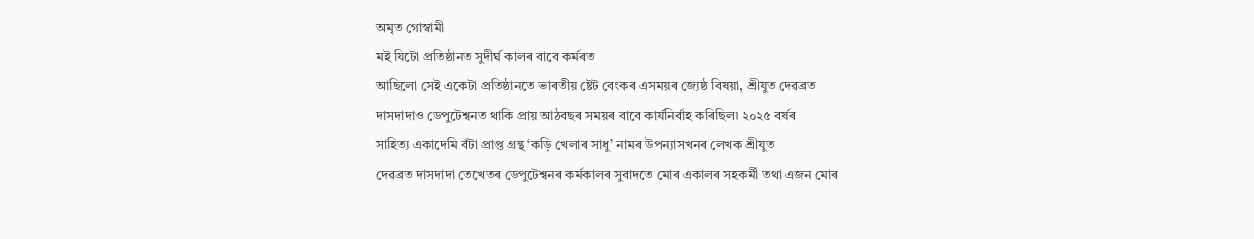অমৃত গোস্বামী
মই যিটো প্ৰতিষ্ঠানত সুদীৰ্ঘ কালৰ বাবে কৰ্মৰত
আছিলো সেই একেটা প্ৰতিষ্ঠানতে ভাৰতীয় ষ্টেট বেংকৰ এসময়ৰ জ্যেষ্ঠ বিষয়া, শ্ৰীযুত দেৱব্ৰত
দাসদাদাও ডেপুটেশ্বনত থাকি প্ৰায় আঠবছৰ সময়ৰ বাবে কাৰ্যনিৰ্বাহ কৰিছিল৷ ২০২৫ বৰ্ষৰ
সাহিত্য একাদেমি বঁটা প্ৰাপ্ত গ্ৰন্থ ‘কড়ি খেলাৰ সাধু’ নামৰ উপন্যাসখনৰ লেখক শ্ৰীযুত
দেৱব্ৰত দাসদাদা তেখেতৰ ডেপুটেশ্বনৰ কৰ্মকালৰ সুবাদতে মোৰ একালৰ সহকৰ্মী তথা এজন মোৰ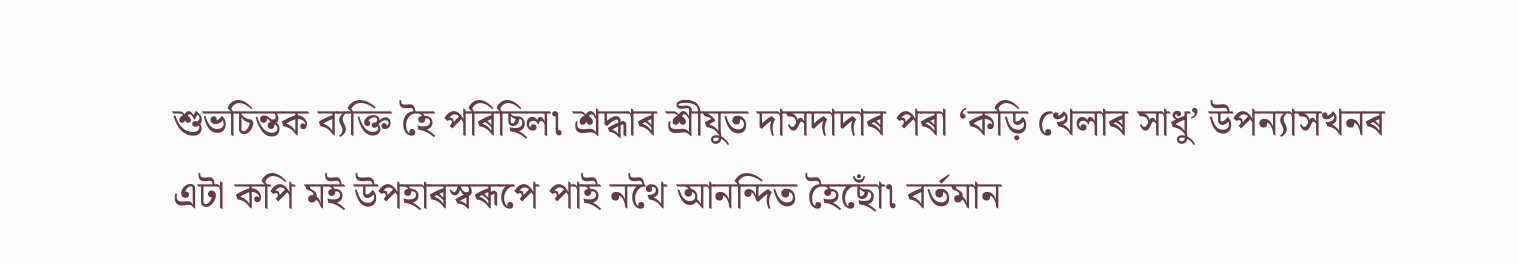শুভচিন্তক ব্যক্তি হৈ পৰিছিল৷ শ্ৰদ্ধাৰ শ্ৰীযুত দাসদাদাৰ পৰা ‘কড়ি খেলাৰ সাধু’ উপন্যাসখনৰ
এটা কপি মই উপহাৰস্বৰূপে পাই নথৈ আনন্দিত হৈছোঁ৷ বৰ্তমান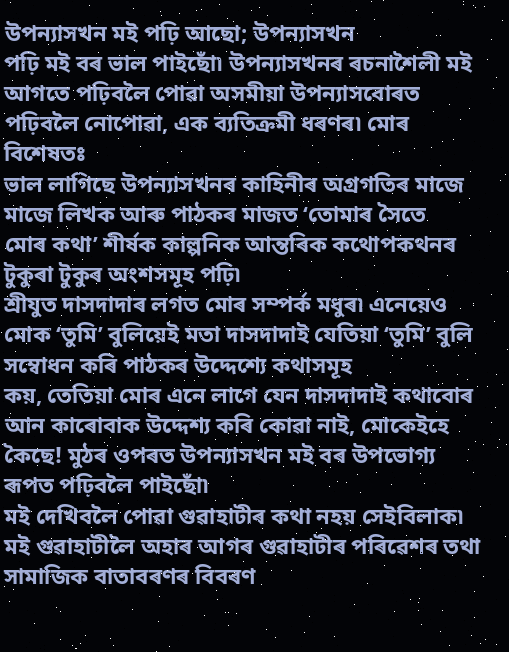উপন্যাসখন মই পঢ়ি আছো; উপন্যাসখন
পঢ়ি মই বৰ ভাল পাইছোঁ৷ উপন্যাসখনৰ ৰচনাশৈলী মই আগতে পঢ়িবলৈ পোৱা অসমীয়া উপন্যাসবোৰত
পঢ়িবলৈ নোপোৱা, এক ব্যতিক্ৰমী ধৰণৰ৷ মোৰ বিশেষতঃ
ভাল লাগিছে উপন্যাসখনৰ কাহিনীৰ অগ্ৰগতিৰ মাজে মাজে লিখক আৰু পাঠকৰ মাজত ‘তোমাৰ সৈতে
মোৰ কথা’ শীৰ্ষক কাল্পনিক আন্তৰিক কথোপকথনৰ
টুকুৰা টুকুৰ অংশসমূহ পঢ়ি৷
শ্ৰীযুত দাসদাদাৰ লগত মোৰ সম্পৰ্ক মধুৰ৷ এনেয়েও
মোক ‘তুমি’ বুলিয়েই মতা দাসদাদাই যেতিয়া ‘তুমি’ বুলি সম্বোধন কৰি পাঠকৰ উদ্দেশ্যে কথাসমূহ
কয়, তেতিয়া মোৰ এনে লাগে যেন দাসদাদাই কথাবোৰ আন কাৰোবাক উদ্দেশ্য কৰি কোৱা নাই, মোকেইহে
কৈছে! মুঠৰ ওপৰত উপন্যাসখন মই বৰ উপভোগ্য ৰূপত পঢ়িবলৈ পাইছোঁ৷
মই দেখিবলৈ পোৱা গুৱাহাটীৰ কথা নহয় সেইবিলাক৷
মই গুৱাহাটীলৈ অহাৰ আগৰ গুৱাহাটীৰ পৰিৱেশৰ তথা সামাজিক বাতাবৰণৰ বিবৰণ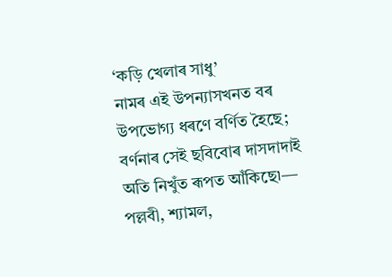‘কড়ি খেলাৰ সাধু’
নামৰ এই উপন্যাসখনত বৰ উপভোগ্য ধৰণে বৰ্ণিত হৈছে; বৰ্ণনাৰ সেই ছবিবোৰ দাসদাদাই অতি নিখুঁত ৰূপত আঁকিছে৷―
পল্লবী, শ্যামল,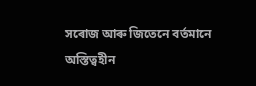সৰোজ আৰু জিতেনে বৰ্তমানে
অস্তিত্বহীন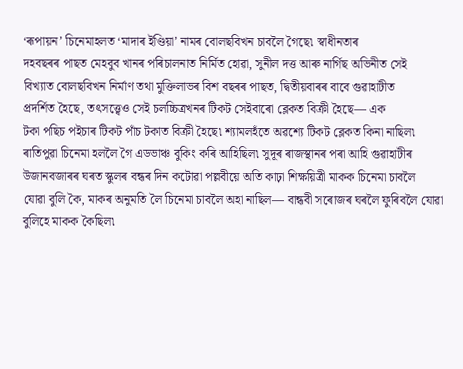‘ৰূপায়ন’ চিনেমাহলত ‘মাদাৰ ইণ্ডিয়া’ নামৰ বোলছবিখন চাবলৈ গৈছে৷ স্বাধীনতাৰ
দহবছৰৰ পাছত মেহবুব খানৰ পৰিচালনাত নিৰ্মিত হোৱা, সুনীল দত্ত আৰু নাৰ্গিছ অভিনীত সেই
বিখ্যাত বোলছবিখন নিৰ্মাণ তথা মুক্তিলাভৰ বিশ বছৰৰ পাছত, দ্বিতীয়বাৰৰ বাবে গুৱাহাটীত
প্ৰদৰ্শিত হৈছে, তৎসত্ত্বেও সেই চলচ্চিত্ৰখনৰ টিকট সেইবাৰো ব্লেকত বিক্ৰী হৈছে― এক
টকা পছিচ পইচাৰ টিকট পাঁচ টকাত বিক্ৰী হৈছে৷ শ্যামলহঁতে অৱশ্যে টিকট ব্লেকত কিনা নাছিল৷
ৰাতিপুৱা চিনেমা হললৈ গৈ এডভাঞ্চ বুকিং কৰি আহিছিল৷ সুদূৰ ৰাজস্থানৰ পৰা আহি গুৱাহাটীৰ
উজানবজাৰৰ ঘৰত স্কুলৰ বন্ধৰ দিন কটোৱা পল্লবীয়ে অতি কাঢ়া শিক্ষয়িত্ৰী মাকক চিনেমা চাবলৈ
যোৱা বুলি কৈ, মাকৰ অনুমতি লৈ চিনেমা চাবলৈ অহা নাছিল― বান্ধবী সৰোজৰ ঘৰলৈ ফুৰিবলৈ যোৱা বুলিহে মাকক কৈছিল৷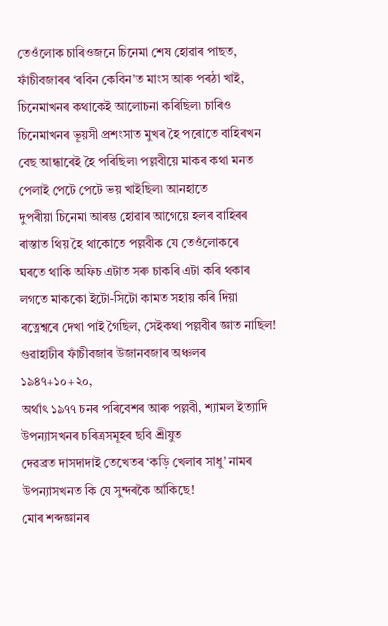তেওঁলোক চাৰিওজনে চিনেমা শেষ হোৱাৰ পাছত, ফাঁচীবজাৰৰ ‘ৰবিন কেবিন’ত মাংস আৰু পৰঠা খাই,
চিনেমাখনৰ কথাকেই আলোচনা কৰিছিল৷ চাৰিও চিনেমাখনৰ ভূয়সী প্ৰশংসাত মুখৰ হৈ পৰোতে বাহিৰখন
বেছ আন্ধাৰেই হৈ পৰিছিল৷ পল্লবীয়ে মাকৰ কথা মনত পেলাই পেটে পেটে ভয় খাইছিল৷ আনহাতে
দুপৰীয়া চিনেমা আৰম্ভ হোৱাৰ আগেয়ে হলৰ বাহিৰৰ ৰাস্তাত থিয় হৈ থাকোতে পল্লবীক যে তেওঁলোকৰে
ঘৰতে থাকি অফিচ এটাত সৰু চাকৰি এটা কৰি থকাৰ লগতে মাককো ইটো-সিটো কামত সহায় কৰি দিয়া
ৰত্নেশ্বৰে দেখা পাই গৈছিল, সেইকথা পল্লবীৰ জ্ঞাত নাছিল!
গুৱাহাটীৰ ফাঁচীবজাৰ উজানবজাৰ অঞ্চলৰ ১৯৪৭+১০+২০,
অৰ্থাৎ ১৯৭৭ চনৰ পৰিবেশৰ আৰু পল্লবী, শ্যামল ইত্যাদি উপন্যাসখনৰ চৰিত্ৰসমূহৰ ছবি শ্ৰীযুত
দেৱব্ৰত দাসদাদাই তেখেতৰ ‘কড়ি খেলাৰ সাধু’ নামৰ উপন্যাসখনত কি যে সুন্দৰকৈ আঁকিছে!
মোৰ শব্দজ্ঞানৰ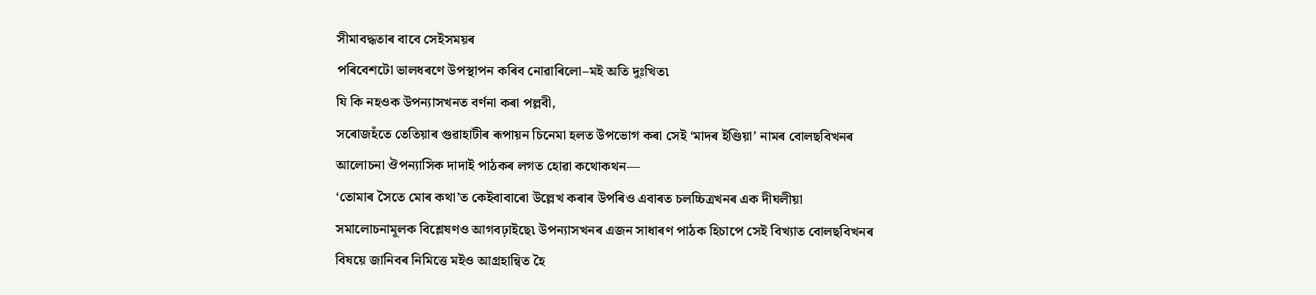সীমাবদ্ধতাৰ বাবে সেইসময়ৰ
পৰিবেশটো ভালধৰণে উপস্থাপন কৰিব নোৱাৰিলো–মই অতি দুঃখিত৷
যি কি নহওক উপন্যাসখনত বৰ্ণনা কৰা পল্লবী,
সৰোজহঁতে তেতিয়াৰ গুৱাহাটীৰ ৰূপায়ন চিনেমা হলত উপভোগ কৰা সেই ‘মাদৰ ইণ্ডিয়া’ নামৰ বোলছবিখনৰ
আলোচনা ঔপন্যাসিক দাদাই পাঠকৰ লগত হোৱা কথোকথন―
‘তোমাৰ সৈতে মোৰ কথা’ত কেইবাবাৰো উল্লেখ কৰাৰ উপৰিও এবাৰত চলচ্চিত্ৰখনৰ এক দীঘলীয়া
সমালোচনামূলক বিশ্লেষণও আগবঢ়াইছে৷ উপন্যাসখনৰ এজন সাধাৰণ পাঠক হিচাপে সেই বিখ্যাত বোলছবিখনৰ
বিষয়ে জানিবৰ নিমিত্তে মইও আগ্ৰহান্বিত হৈ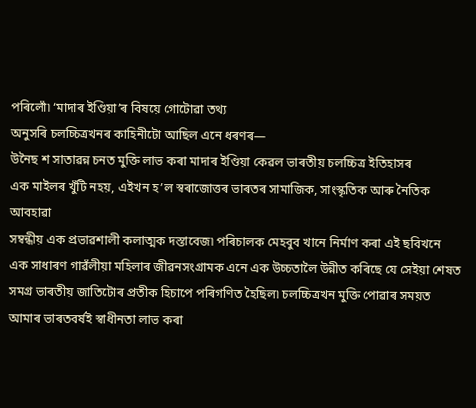পৰিলোঁ৷ ‘মাদাৰ ইণ্ডিয়া’ৰ বিষয়ে গোটোৱা তথ্য
অনুসৰি চলচ্চিত্ৰখনৰ কাহিনীটো আছিল এনে ধৰণৰ―
উনৈছ শ সাতাৱন্ন চনত মুক্তি লাভ কৰা মাদাৰ ইণ্ডিয়া কেৱল ভাৰতীয় চলচ্চিত্ৰ ইতিহাসৰ
এক মাইলৰ খুঁটি নহয়, এইখন হ’ল স্বৰাজোত্তৰ ভাৰতৰ সামাজিক, সাংস্কৃতিক আৰু নৈতিক আবহাৱা
সম্বন্ধীয় এক প্ৰভাৱশালী কলাত্মক দস্তাবেজ৷ পৰিচালক মেহবুব খানে নিৰ্মাণ কৰা এই ছবিখনে
এক সাধাৰণ গাৱঁলীয়া মহিলাৰ জীৱনসংগ্ৰামক এনে এক উচ্চতালৈ উন্নীত কৰিছে যে সেইয়া শেষত
সমগ্ৰ ভাৰতীয় জাতিটোৰ প্ৰতীক হিচাপে পৰিগণিত হৈছিল৷ চলচ্চিত্ৰখন মুক্তি পোৱাৰ সময়ত
আমাৰ ভাৰতবৰ্ষই স্বাধীনতা লাভ কৰা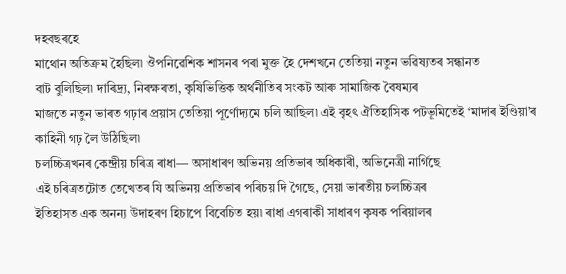দহবছৰহে
মাথোন অতিক্ৰম হৈছিল৷ ঔপনিৱেশিক শাসনৰ পৰা মুক্ত হৈ দেশখনে তেতিয়া নতুন ভৱিষ্যতৰ সন্ধানত
বাট বুলিছিল৷ দাৰিদ্ৰ্য, নিৰক্ষৰতা, কৃষিভিত্তিক অৰ্থনীতিৰ সংকট আৰু সামাজিক বৈষম্যৰ
মাজতে নতুন ভাৰত গঢ়াৰ প্ৰয়াস তেতিয়া পূর্ণোদ্যমে চলি আছিল৷ এই বৃহৎ ঐতিহাসিক পটভূমিতেই ‘মাদাৰ ইণ্ডিয়া’ৰ
কাহিনী গঢ় লৈ উঠিছিল৷
চলচ্চিত্ৰখনৰ কেন্দ্ৰীয় চৰিত্ৰ ৰাধা― অসাধাৰণ অভিনয় প্ৰতিভাৰ অধিকাৰী, অভিনেত্ৰী নাৰ্গিছে
এই চৰিত্ৰতটোত তেখেতৰ যি অভিনয় প্ৰতিভাৰ পৰিচয় দি গৈছে, সেয়া ভাৰতীয় চলচ্চিত্ৰৰ
ইতিহাসত এক অনন্য উদাহৰণ হিচাপে বিবেচিত হয়৷ ৰাধা এগৰাকী সাধাৰণ কৃষক পৰিয়ালৰ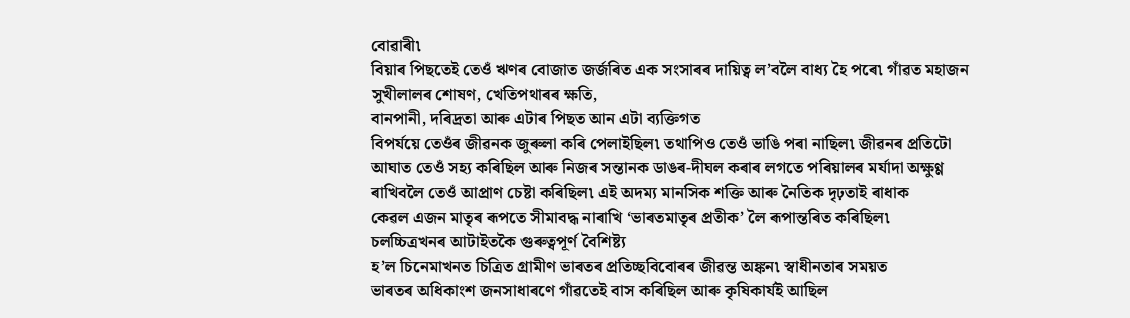বোৱাৰী৷
বিয়াৰ পিছতেই তেওঁ ঋণৰ বোজাত জৰ্জৰিত এক সংসাৰৰ দায়িত্ব ল’বলৈ বাধ্য হৈ পৰে৷ গাঁৱত মহাজন সুখীলালৰ শোষণ, খেতিপথাৰৰ ক্ষতি,
বানপানী, দৰিদ্ৰতা আৰু এটাৰ পিছত আন এটা ব্যক্তিগত
বিপৰ্যয়ে তেওঁৰ জীৱনক জুৰুলা কৰি পেলাইছিল৷ তথাপিও তেওঁ ভাঙি পৰা নাছিল৷ জীৱনৰ প্ৰতিটো
আঘাত তেওঁ সহ্য কৰিছিল আৰু নিজৰ সন্তানক ডাঙৰ-দীঘল কৰাৰ লগতে পৰিয়ালৰ মৰ্যাদা অক্ষুণ্ণ
ৰাখিবলৈ তেওঁ আপ্ৰাণ চেষ্টা কৰিছিল৷ এই অদম্য মানসিক শক্তি আৰু নৈতিক দৃঢ়তাই ৰাধাক
কেৱল এজন মাতৃৰ ৰূপতে সীমাবদ্ধ নাৰাখি ‘ভাৰতমাতৃৰ প্ৰতীক’ লৈ ৰূপান্তৰিত কৰিছিল৷
চলচ্চিত্ৰখনৰ আটাইতকৈ গুৰুত্বপূৰ্ণ বৈশিষ্ট্য
হ’ল চিনেমাখনত চিত্ৰিত গ্ৰামীণ ভাৰতৰ প্ৰতিচ্ছবিবোৰৰ জীৱন্ত অঙ্কন৷ স্বাধীনতাৰ সময়ত
ভাৰতৰ অধিকাংশ জনসাধাৰণে গাঁৱতেই বাস কৰিছিল আৰু কৃষিকাৰ্যই আছিল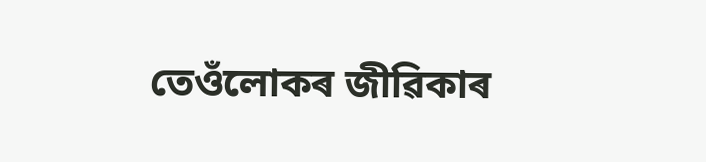তেওঁলোকৰ জীৱিকাৰ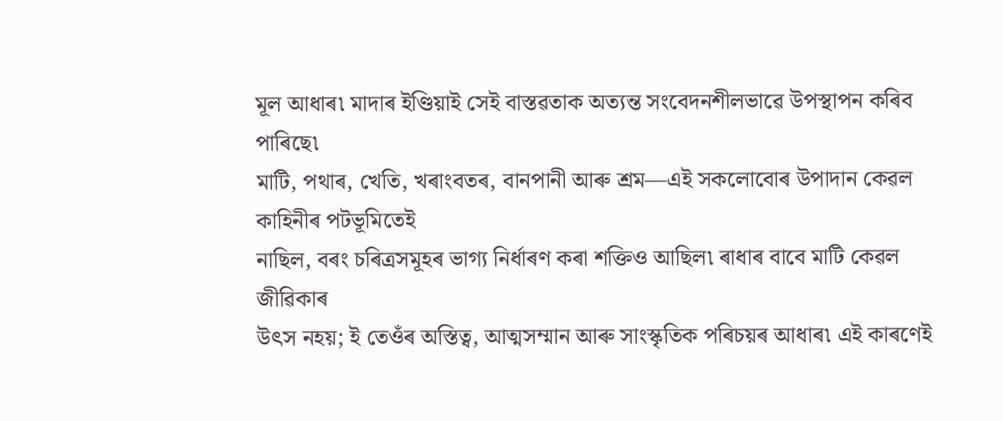মূল আধাৰ৷ মাদাৰ ইণ্ডিয়াই সেই বাস্তৱতাক অত্যন্ত সংবেদনশীলভাৱে উপস্থাপন কৰিব পাৰিছে৷
মাটি, পথাৰ, খেতি, খৰাংবতৰ, বানপানী আৰু শ্ৰম—এই সকলোবোৰ উপাদান কেৱল কাহিনীৰ পটভূমিতেই
নাছিল, বৰং চৰিত্ৰসমূহৰ ভাগ্য নিৰ্ধাৰণ কৰা শক্তিও আছিল৷ ৰাধাৰ বাবে মাটি কেৱল জীৱিকাৰ
উৎস নহয়; ই তেওঁৰ অস্তিত্ব, আত্মসম্মান আৰু সাংস্কৃতিক পৰিচয়ৰ আধাৰ৷ এই কাৰণেই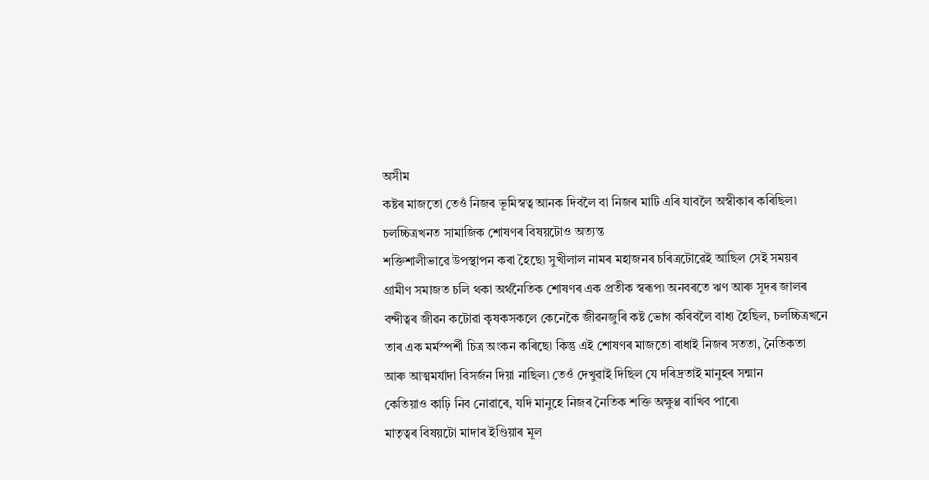অসীম
কষ্টৰ মাজতো তেওঁ নিজৰ ভূমিস্বত্ব আনক দিবলৈ বা নিজৰ মাটি এৰি যাবলৈ অস্বীকাৰ কৰিছিল৷
চলচ্চিত্ৰখনত সামাজিক শোষণৰ বিষয়টোও অত্যন্ত
শক্তিশালীভাৱে উপস্থাপন কৰা হৈছে৷ সুখীলাল নামৰ মহাজনৰ চৰিত্ৰটোৱেই আছিল সেই সময়ৰ
গ্ৰামীণ সমাজত চলি থকা অৰ্থনৈতিক শোষণৰ এক প্ৰতীক স্বৰূপ৷ অনবৰতে ঋণ আৰু সূদৰ জালৰ
বন্দীত্বৰ জীৱন কটোৱা কৃষকসকলে কেনেকৈ জীৱনজুৰি কষ্ট ভোগ কৰিবলৈ বাধ্য হৈছিল, চলচ্চিত্ৰখনে
তাৰ এক মর্মস্পৰ্শী চিত্ৰ অংকন কৰিছে৷ কিন্তু এই শোষণৰ মাজতো ৰাধাই নিজৰ সততা, নৈতিকতা
আৰু আত্মমৰ্যাদা বিসৰ্জন দিয়া নাছিল৷ তেওঁ দেখুৱাই দিছিল যে দৰিদ্ৰতাই মানুহৰ সন্মান
কেতিয়াও কাঢ়ি নিব নোৱাৰে, যদি মানুহে নিজৰ নৈতিক শক্তি অক্ষুণ্ণ ৰাখিব পাৰে৷
মাতৃত্বৰ বিষয়টো মাদাৰ ইণ্ডিয়াৰ মূল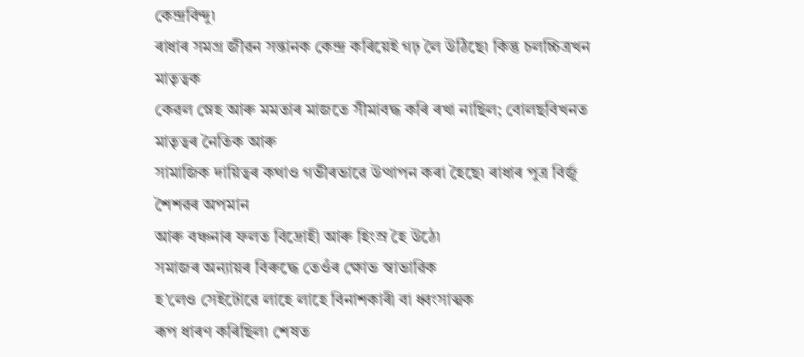কেন্দ্ৰবিন্দু৷
ৰাধাৰ সমগ্ৰ জীৱন সন্তানক কেন্দ্ৰ কৰিয়েই গঢ় লৈ উঠিছে৷ কিন্তু চলচ্চিত্ৰখন মাতৃত্বক
কেৱল স্নেহ আৰু মমতাৰ মাজতে সীমাবদ্ধ কৰি ৰখা নাছিল; বোলছবিখনত মাতৃত্বৰ নৈতিক আৰু
সামাজিক দায়িত্বৰ কথাও গভীৰভাৱে উত্থাপন কৰা হৈছে৷ ৰাধাৰ পুত্ৰ বিৰ্জু শৈশৱৰ অপমান
আৰু বঞ্চনাৰ ফলত বিদ্ৰোহী আৰু হিংস্ৰ হৈ উঠে৷
সমাজৰ অন্যায়ৰ বিৰুদ্ধে তেওঁৰ ক্ষোভ স্বাভাৱিক
হ’লেও সেইটোৱে লাহে লাহে বিনাশকাৰী বা ধ্বংসাত্মক
ৰূপ ধাৰণ কৰিছিল৷ শেষত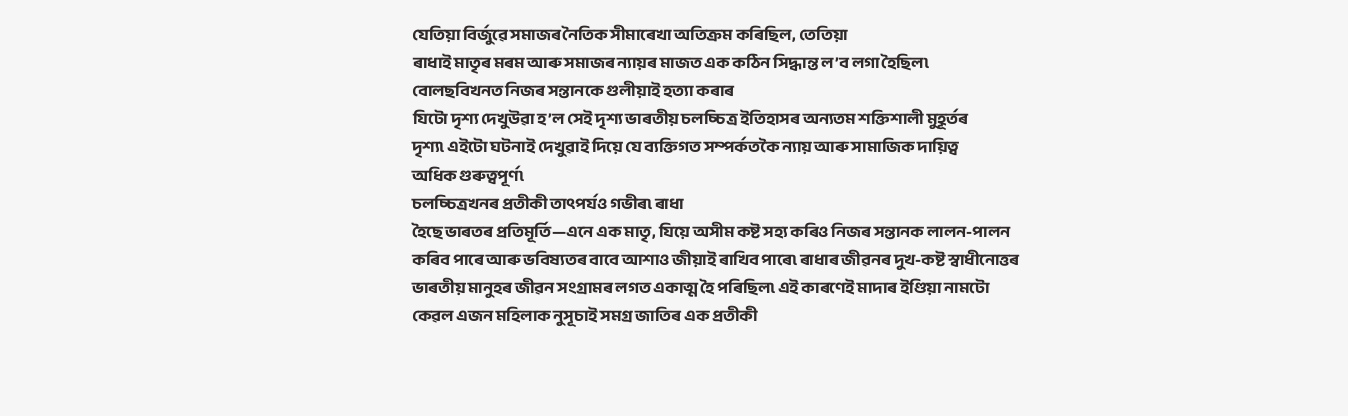যেতিয়া বিৰ্জুৱে সমাজৰ নৈতিক সীমাৰেখা অতিক্ৰম কৰিছিল, তেতিয়া
ৰাধাই মাতৃৰ মৰম আৰু সমাজৰ ন্যায়ৰ মাজত এক কঠিন সিদ্ধান্ত ল’ব লগা হৈছিল৷
বোলছবিখনত নিজৰ সন্তানকে গুলীয়াই হত্যা কৰাৰ
যিটো দৃশ্য দেখুউৱা হ’ল সেই দৃশ্য ভাৰতীয় চলচ্চিত্ৰ ইতিহাসৰ অন্যতম শক্তিশালী মুহূৰ্তৰ
দৃশ্য৷ এইটো ঘটনাই দেখুৱাই দিয়ে যে ব্যক্তিগত সম্পৰ্কতকৈ ন্যায় আৰু সামাজিক দায়িত্ব
অধিক গুৰুত্বপূৰ্ণ৷
চলচ্চিত্ৰখনৰ প্ৰতীকী তাৎপৰ্যও গভীৰ৷ ৰাধা
হৈছে ভাৰতৰ প্ৰতিমূৰ্তি—এনে এক মাতৃ, যিয়ে অসীম কষ্ট সহ্য কৰিও নিজৰ সন্তানক লালন-পালন
কৰিব পাৰে আৰু ভবিষ্যতৰ বাবে আশাও জীয়াই ৰাখিব পাৰে৷ ৰাধাৰ জীৱনৰ দুখ-কষ্ট স্বাধীনোত্তৰ
ভাৰতীয় মানুহৰ জীৱন সংগ্ৰামৰ লগত একাত্ম হৈ পৰিছিল৷ এই কাৰণেই মাদাৰ ইণ্ডিয়া নামটো
কেৱল এজন মহিলাক নুসূচাই সমগ্ৰ জাতিৰ এক প্ৰতীকী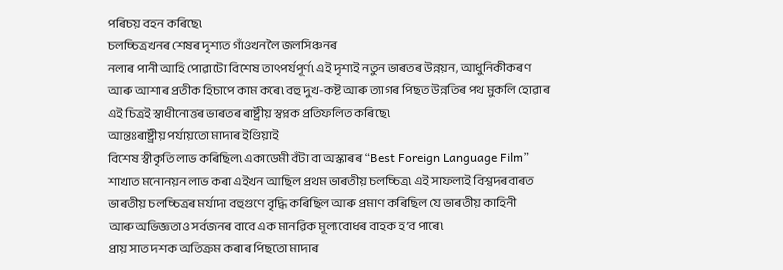পৰিচয় বহন কৰিছে৷
চলচ্চিত্ৰখনৰ শেষৰ দৃশ্যত গাঁওখনলৈ জলসিঞ্চনৰ
নলাৰ পানী আহি পোৱাটো বিশেষ তাৎপৰ্যপূৰ্ণ৷ এই দৃশ্যই নতুন ভাৰতৰ উন্নয়ন, আধুনিকীকৰণ
আৰু আশাৰ প্ৰতীক হিচাপে কাম কৰে৷ বহু দুখ-কষ্ট আৰু ত্যাগৰ পিছত উন্নতিৰ পথ মুকলি হোৱাৰ
এই চিত্ৰই স্বাধীনোত্তৰ ভাৰতৰ ৰাষ্ট্ৰীয় স্বপ্নক প্ৰতিফলিত কৰিছে৷
আন্তঃৰাষ্ট্ৰীয় পৰ্যায়তো মাদাৰ ইণ্ডিয়াই
বিশেষ স্বীকৃতি লাভ কৰিছিল৷ একাডেমী বঁটা বা অস্কাৰৰ “Best Foreign Language Film”
শাখাত মনোনয়ন লাভ কৰা এইখন আছিল প্ৰথম ভাৰতীয় চলচ্চিত্ৰ৷ এই সাফল্যই বিশ্বদৰবাৰত
ভাৰতীয় চলচ্চিত্ৰৰ মৰ্যাদা বহুগুণে বৃদ্ধি কৰিছিল আৰু প্ৰমাণ কৰিছিল যে ভাৰতীয় কাহিনী
আৰু অভিজ্ঞতাও সৰ্বজনৰ বাবে এক মানৱিক মূল্যবোধৰ বাহক হ’ব পাৰে৷
প্ৰায় সাত দশক অতিক্ৰম কৰাৰ পিছতো মাদাৰ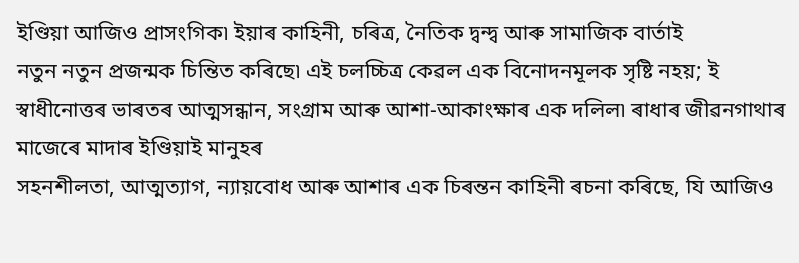ইণ্ডিয়া আজিও প্ৰাসংগিক৷ ইয়াৰ কাহিনী, চৰিত্ৰ, নৈতিক দ্বন্দ্ব আৰু সামাজিক বাৰ্তাই
নতুন নতুন প্ৰজন্মক চিন্তিত কৰিছে৷ এই চলচ্চিত্ৰ কেৱল এক বিনোদনমূলক সৃষ্টি নহয়; ই
স্বাধীনোত্তৰ ভাৰতৰ আত্মসন্ধান, সংগ্ৰাম আৰু আশা-আকাংক্ষাৰ এক দলিল৷ ৰাধাৰ জীৱনগাথাৰ মাজেৰে মাদাৰ ইণ্ডিয়াই মানুহৰ
সহনশীলতা, আত্মত্যাগ, ন্যায়বোধ আৰু আশাৰ এক চিৰন্তন কাহিনী ৰচনা কৰিছে, যি আজিও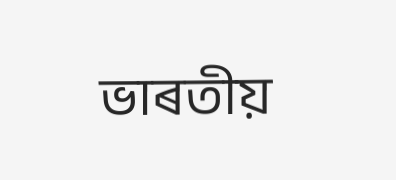ভাৰতীয়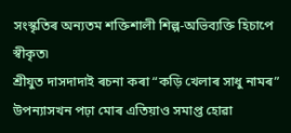সংস্কৃতিৰ অন্যতম শক্তিশালী শিল্প-অভিব্যক্তি হিচাপে স্বীকৃত৷
শ্ৰীযুত দাসদাদাই ৰচনা কৰা “কড়ি খেলাৰ সাধু নামৰ” উপন্যাসখন পঢ়া মোৰ এতিয়াও সমাপ্ত হোৱা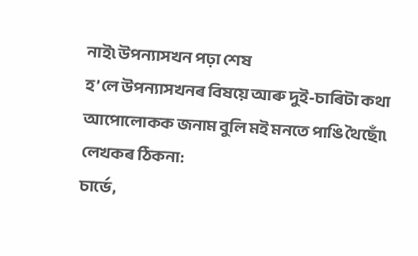নাই৷ উপন্যাসখন পঢ়া শেষ
হ’লে উপন্যাসখনৰ বিষয়ে আৰু দুই-চাৰিটা কথা আপোলোকক জনাম বুলি মই মনতে পাঙি থৈছোঁ৷
লেখকৰ ঠিকনা:
চাৰ্ভে,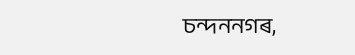চন্দননগৰ,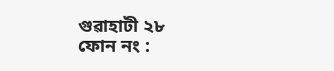গুৱাহাটী ২৮
ফোন নং :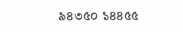৯৪৩৫০ ১৪৪৫৫